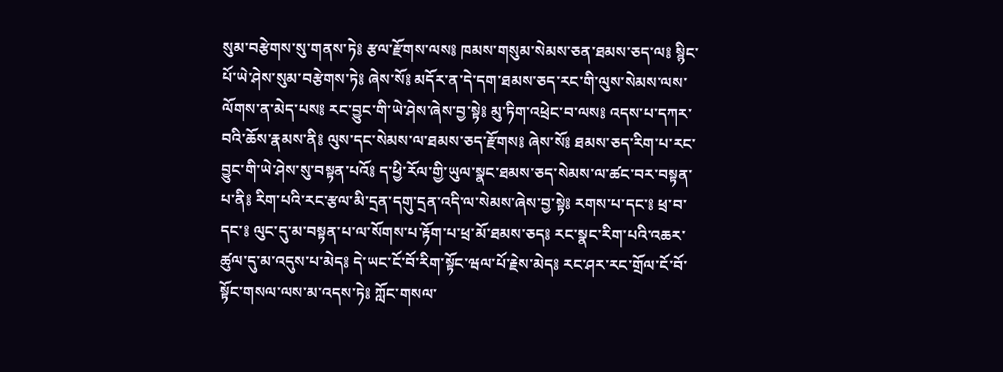སུམ་བརྩེགས་སུ་གནས་ཏེ༔ རྩལ་རྫོགས་ལས༔ ཁམས་གསུམ་སེམས་ཅན་ཐམས་ཅད་ལ༔ སྙིང་པོ་ཡེ་ཤེས་སུམ་བརྩེགས་ཏེ༔ ཞེས་སོ༔ མདོར་ན་དེ་དག་ཐམས་ཅད་རང་གི་ལུས་སེམས་ལས་ལོགས་ན་མེད་པས༔ རང་བྱུང་གི་ཡེ་ཤེས་ཞེས་བྱ་སྟེ༔ མུ་ཏིག་འཕྲེང་བ་ལས༔ འདས་པ་དཀར་བའི་ཆོས་རྣམས་ནི༔ ལུས་དང་སེམས་ལ་ཐམས་ཅད་རྫོགས༔ ཞེས་སོ༔ ཐམས་ཅད་རིག་པ་རང་བྱུང་གི་ཡེ་ཤེས་སུ་བསྟན་པའོ༔ ད་ཕྱི་རོལ་གྱི་ཡུལ་སྣང་ཐམས་ཅད་སེམས་ལ་ཚང་བར་བསྟན་པ་ནི༔ རིག་པའི་རང་རྩལ་མི་དྲན་དགུ་དྲན་འདི་ལ་སེམས་ཞེས་བྱ་སྟེ༔ རགས་པ་དང་༔ ཕྲ་བ་དང་༔ ལུང་དུ་མ་བསྟན་པ་ལ་སོགས་པ་རྟོག་པ་ཕྲ་མོ་ཐམས་ཅད༔ རང་སྣང་རིག་པའི་འཆར་ཚུལ་དུ་མ་འདུས་པ་མེད༔ དེ་ཡང་ངོ་བོ་རིག་སྟོང་ཝལ་པོ་རྗེས་མེད༔ རང་ཤར་རང་གྲོལ་ངོ་བོ་སྟོང་གསལ་ལས་མ་འདས་ཏེ༔ ཀློང་གསལ་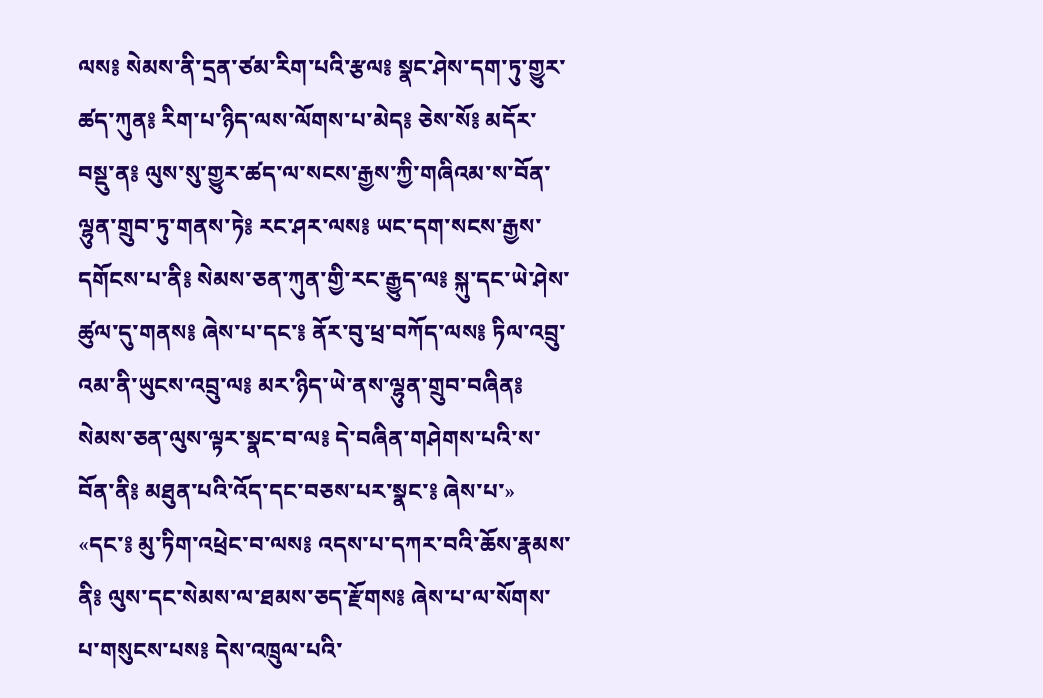ལས༔ སེམས་ནི་དྲན་ཙམ་རིག་པའི་རྩལ༔ སྣང་ཤེས་དག་ཏུ་གྱུར་ཚད་ཀུན༔ རིག་པ་ཉིད་ལས་ལོགས་པ་མེད༔ ཅེས་སོ༔ མདོར་བསྡུ་ན༔ ལུས་སུ་གྱུར་ཚད་ལ་སངས་རྒྱས་ཀྱི་གཞིའམ་ས་བོན་ལྷུན་གྲུབ་ཏུ་གནས་ཏེ༔ རང་ཤར་ལས༔ ཡང་དག་སངས་རྒྱས་དགོངས་པ་ནི༔ སེམས་ཅན་ཀུན་གྱི་རང་རྒྱུད་ལ༔ སྐུ་དང་ཡེ་ཤེས་ཚུལ་དུ་གནས༔ ཞེས་པ་དང་༔ ནོར་བུ་ཕྲ་བཀོད་ལས༔ ཏིལ་འབྲུ་འམ་ནི་ཡུངས་འབྲུ་ལ༔ མར་ཉིད་ཡེ་ནས་ལྷུན་གྲུབ་བཞིན༔ སེམས་ཅན་ལུས་ལྟར་སྣང་བ་ལ༔ དེ་བཞིན་གཤེགས་པའི་ས་བོན་ནི༔ མཐུན་པའི་འོད་དང་བཅས་པར་སྣང་༔ ཞེས་པ་» «དང་༔ མུ་ཏིག་འཕྲེང་བ་ལས༔ འདས་པ་དཀར་བའི་ཆོས་རྣམས་ནི༔ ལུས་དང་སེམས་ལ་ཐམས་ཅད་རྫོགས༔ ཞེས་པ་ལ་སོགས་པ་གསུངས་པས༔ དེས་འཁྲུལ་པའི་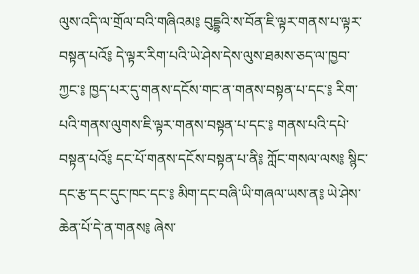ལུས་འདི་ལ་གྲོལ་བའི་གཞིའམ༔ བུདྡྷའི་ས་བོན་ཇི་ལྟར་གནས་པ་ལྟར་བསྟན་པའོ༔ དེ་ལྟར་རིག་པའི་ཡེ་ཤེས་དེས་ལུས་ཐམས་ཅད་ལ་ཁྱབ་ཀྱང་༔ ཁྱད་པར་དུ་གནས་དངོས་གང་ན་གནས་བསྟན་པ་དང་༔ རིག་པའི་གནས་ལུགས་ཇི་ལྟར་གནས་བསྟན་པ་དང་༔ གནས་པའི་དཔེ་བསྟན་པའོ༔ དང་པོ་གནས་དངོས་བསྟན་པ་ནི༔ ཀློང་གསལ་ལས༔ སྙིང་དང་རྩ་དང་དུང་ཁང་དང་༔ མིག་དང་བཞི་ཡི་གཞལ་ཡས་ན༔ ཡེ་ཤེས་ཆེན་པོ་དེ་ན་གནས༔ ཞེས་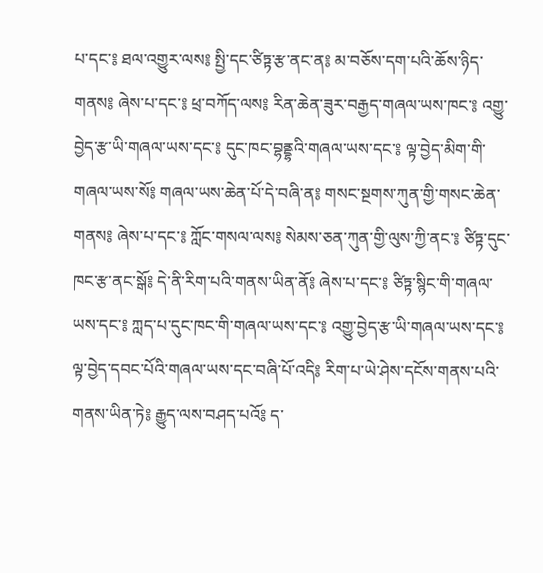པ་དང་༔ ཐལ་འགྱུར་ལས༔ སྤྱི་དང་ཙིཏྟ་རྩ་ནང་ན༔ མ་བཅོས་དག་པའི་ཆོས་ཉིད་གནས༔ ཞེས་པ་དང་༔ ཕྲ་བཀོད་ལས༔ རིན་ཆེན་ཟུར་བརྒྱད་གཞལ་ཡས་ཁང་༔ འགྱུ་བྱེད་རྩ་ཡི་གཞལ་ཡས་དང་༔ དུང་ཁང་བྷནྡྷའི་གཞལ་ཡས་དང་༔ ལྟ་བྱེད་མིག་གི་གཞལ་ཡས་སོ༔ གཞལ་ཡས་ཆེན་པོ་དེ་བཞི་ན༔ གསང་སྔགས་ཀུན་གྱི་གསང་ཆེན་གནས༔ ཞེས་པ་དང་༔ ཀློང་གསལ་ལས༔ སེམས་ཅན་ཀུན་གྱི་ལུས་ཀྱི་ནང་༔ ཙིཏྟ་དུང་ཁང་རྩ་ནང་སྒོ༔ དེ་ནི་རིག་པའི་གནས་ཡིན་ནོ༔ ཞེས་པ་དང་༔ ཙིཏྟ་སྙིང་གི་གཞལ་ཡས་དང་༔ ཀླད་པ་དུང་ཁང་གི་གཞལ་ཡས་དང་༔ འགྱུ་བྱེད་རྩ་ཡི་གཞལ་ཡས་དང་༔ ལྟ་བྱེད་དབང་པོའི་གཞལ་ཡས་དང་བཞི་པོ་འདི༔ རིག་པ་ཡེ་ཤེས་དངོས་གནས་པའི་གནས་ཡིན་ཏེ༔ རྒྱུད་ལས་བཤད་པའོ༔ ད་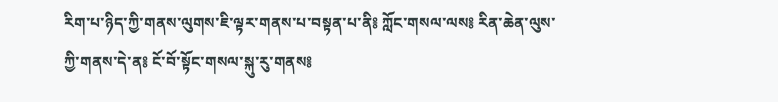རིག་པ་ཉིད་ཀྱི་གནས་ལུགས་ཇི་ལྟར་གནས་པ་བསྟན་པ་ནི༔ ཀློང་གསལ་ལས༔ རིན་ཆེན་ལུས་ཀྱི་གནས་དེ་ན༔ ངོ་བོ་སྟོང་གསལ་སྐུ་རུ་གནས༔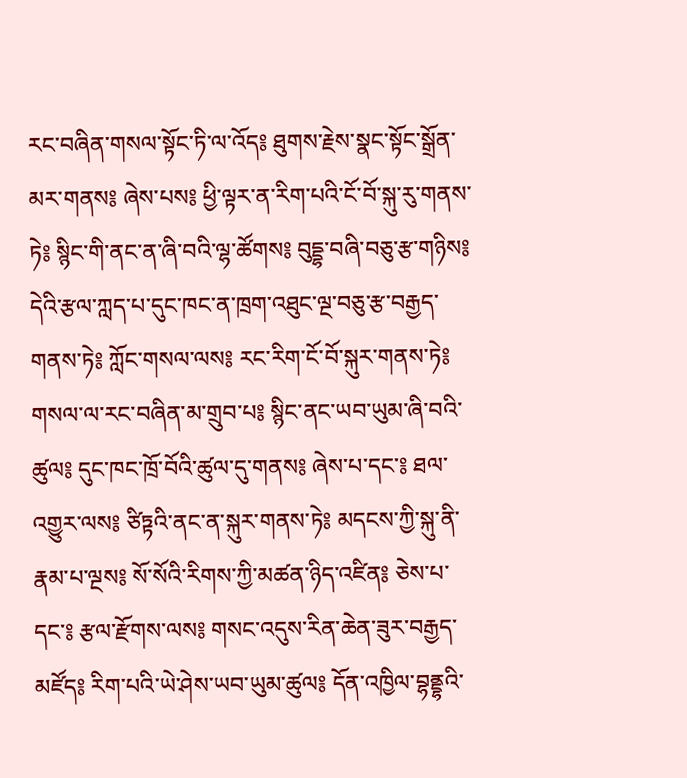རང་བཞིན་གསལ་སྟོང་ཏི་ལ་འོད༔ ཐུགས་རྗེས་སྣང་སྟོང་སྒྲོན་མར་གནས༔ ཞེས་པས༔ ཕྱི་ལྟར་ན་རིག་པའི་ངོ་བོ་སྐུ་རུ་གནས་ཏེ༔ སྙིང་གི་ནང་ན་ཞི་བའི་ལྷ་ཚོགས༔ བུདྡྷ་བཞི་བཅུ་རྩ་གཉིས༔ དེའི་རྩལ་ཀླད་པ་དུང་ཁང་ན་ཁྲག་འཐུང་ལྔ་བཅུ་རྩ་བརྒྱད་གནས་ཏེ༔ ཀློང་གསལ་ལས༔ རང་རིག་ངོ་བོ་སྐུར་གནས་ཏེ༔ གསལ་ལ་རང་བཞིན་མ་གྲུབ་པ༔ སྙིང་ནང་ཡབ་ཡུམ་ཞི་བའི་ཚུལ༔ དུང་ཁང་ཁྲོ་བོའི་ཚུལ་དུ་གནས༔ ཞེས་པ་དང་༔ ཐལ་འགྱུར་ལས༔ ཙིཏྟའི་ནང་ན་སྐུར་གནས་ཏེ༔ མདངས་ཀྱི་སྐུ་ནི་རྣམ་པ་ལྔས༔ སོ་སོའི་རིགས་ཀྱི་མཚན་ཉིད་འཛིན༔ ཅེས་པ་དང་༔ རྩལ་རྫོགས་ལས༔ གསང་འདུས་རིན་ཆེན་ཟུར་བརྒྱད་མཛོད༔ རིག་པའི་ཡེ་ཤེས་ཡབ་ཡུམ་ཚུལ༔ དོན་འཁྱིལ་བྷནྡྷའི་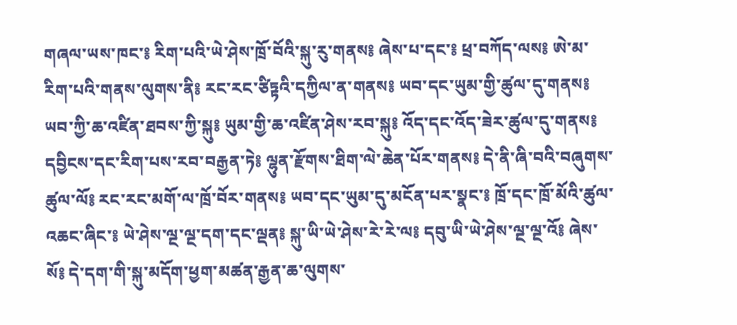གཞལ་ཡས་ཁང་༔ རིག་པའི་ཡེ་ཤེས་ཁྲོ་བོའི་སྐུ་རུ་གནས༔ ཞེས་པ་དང་༔ ཕྲ་བཀོད་ལས༔ ཨེ་མ་རིག་པའི་གནས་ལུགས་ནི༔ རང་རང་ཙིཏྟའི་དཀྱིལ་ན་གནས༔ ཡབ་དང་ཡུམ་གྱི་ཚུལ་དུ་གནས༔ ཡབ་ཀྱི་ཆ་འཛིན་ཐབས་ཀྱི་སྐུ༔ ཡུམ་གྱི་ཆ་འཛིན་ཤེས་རབ་སྐུ༔ འོད་དང་འོད་ཟེར་ཚུལ་དུ་གནས༔ དབྱིངས་དང་རིག་པས་རབ་བརྒྱན་ཏེ༔ ལྷུན་རྫོགས་ཐིག་ལེ་ཆེན་པོར་གནས༔ དེ་ནི་ཞི་བའི་བཞུགས་ཚུལ་ལོ༔ རང་རང་མགོ་ལ་ཁྲོ་བོར་གནས༔ ཡབ་དང་ཡུམ་དུ་མངོན་པར་སྣང་༔ ཁྲོ་དང་ཁྲོ་མོའི་ཚུལ་འཆང་ཞིང་༔ ཡེ་ཤེས་ལྔ་ལྔ་དག་དང་ལྡན༔ སྐུ་ཡི་ཡེ་ཤེས་རེ་རེ་ལ༔ དབུ་ཡི་ཡེ་ཤེས་ལྔ་ལྔ་འོ༔ ཞེས་སོ༔ དེ་དག་གི་སྐུ་མདོག་ཕྱག་མཚན་རྒྱན་ཆ་ལུགས་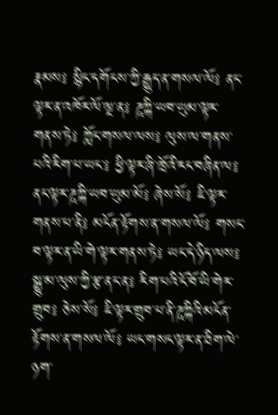རྣམས༔ སྙིང་དགོངས་ཀྱི་རྒྱུད་ན་གསལ་ལོ༔ ནང་ལྟར་ན་འཁོར་ལོ་ལྔ་ན༔ ཌཱཀྐི་ཡབ་ཡུམ་ལྟར་གནས་ཏེ༔ ཀློང་གསལ་ལས༔ ལུས་ལ་གནས་པའི་རིག་པ་ཡང་༔ ཕྱི་ལྟར་ཞི་ཁྲོའི་རང་བཞིན་ལ༔ ནང་ལྟར་ཌཱཀྐི་ཡབ་ཡུམ་མོ༔ ཞེས་སོ༔ ཇི་ལྟར་གནས་པ་ནི༔ མངོན་རྟོགས་ན་གསལ་ལོ༔ གསང་བ་ལྟར་ན་ཡི་གེ་ལྟར་གནས་ཏེ༔ ཡང་དེ་ཉིད་ལས༔ སྒྱུ་མ་ལུས་ཀྱི་རྩ་ནང་ན༔ རིག་པའི་ངོ་བོ་ཡི་གེར་གྲུབ༔ ཅེས་སོ༔ ཇི་ལྟར་གྲུབ་པ་ནི་ཌཱཀྐིའི་མངོན་རྟོགས་ན་གསལ་ལོ༔ ཡང་གསང་ལྟར་ན་ཐིག་ལེ་ཉག་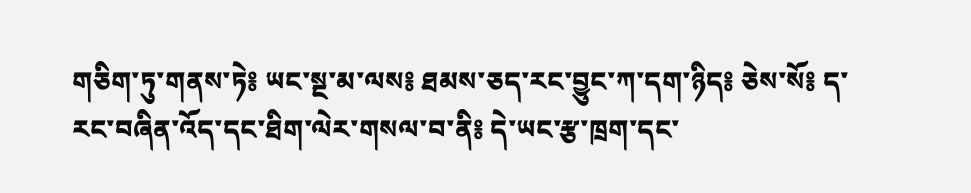གཅིག་ཏུ་གནས་ཏེ༔ ཡང་སྔ་མ་ལས༔ ཐམས་ཅད་རང་བྱུང་ཀ་དག་ཉིད༔ ཅེས་སོ༔ ད་རང་བཞིན་འོད་དང་ཐིག་ལེར་གསལ་བ་ནི༔ དེ་ཡང་རྩ་ཁྲག་དང་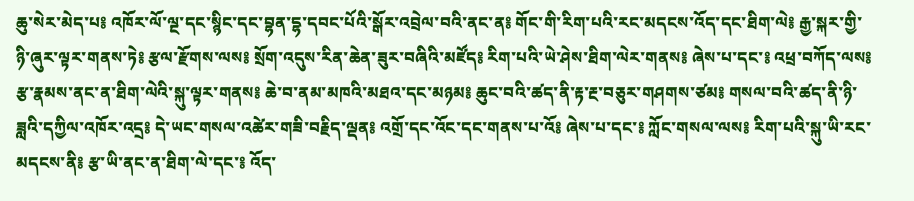ཆུ་སེར་མེད་པ༔ འཁོར་ལོ་ལྔ་དང་སྙིང་དང་བྷན་དྷ་དབང་པོའི་སྒོར་འབྲེལ་བའི་ནང་ན༔ གོང་གི་རིག་པའི་རང་མདངས་འོད་དང་ཐིག་ལེ༔ རྒྱ་སྐར་གྱི་ཉི་ཞུར་ལྟར་གནས་ཏེ༔ རྩལ་རྫོགས་ལས༔ སྲོག་འདུས་རིན་ཆེན་ཟུར་བཞིའི་མཛོད༔ རིག་པའི་ཡེ་ཤེས་ཐིག་ལེར་གནས༔ ཞེས་པ་དང་༔ འཕྲ་བཀོད་ལས༔ རྩ་རྣམས་ནང་ན་ཐིག་ལེའི་སྐུ་ལྟར་གནས༔ ཆེ་བ་ནམ་མཁའི་མཐའ་དང་མཉམ༔ ཆུང་བའི་ཚད་ནི་རྟ་རྔ་བཅུར་གཤགས་ཙམ༔ གསལ་བའི་ཚད་ནི་ཉི་ཟླའི་དཀྱིལ་འཁོར་འདྲ༔ དེ་ཡང་གསལ་འཚེར་གཟི་བརྗིད་ལྡན༔ འགྲོ་དང་འོང་དང་གནས་པ་འོ༔ ཞེས་པ་དང་༔ ཀློང་གསལ་ལས༔ རིག་པའི་སྐུ་ཡི་རང་མདངས་ནི༔ རྩ་ཡི་ནང་ན་ཐིག་ལེ་དང་༔ འོད་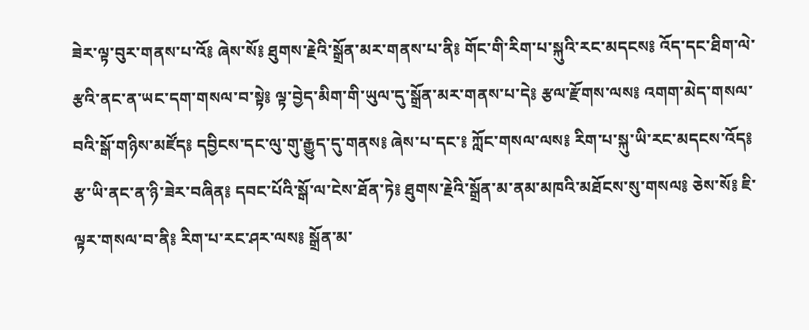ཟེར་ལྟ་བུར་གནས་པ་འོ༔ ཞེས་སོ༔ ཐུགས་རྗེའི་སྒྲོན་མར་གནས་པ་ནི༔ གོང་གི་རིག་པ་སྐུའི་རང་མདངས༔ འོད་དང་ཐིག་ལེ་རྩའི་ནང་ན་ཡང་དག་གསལ་བ་སྟེ༔ ལྟ་བྱེད་མིག་གི་ཡུལ་དུ་སྒྲོན་མར་གནས་པ་དེ༔ རྩལ་རྫོགས་ལས༔ འགག་མེད་གསལ་བའི་སྒོ་གཉིས་མཛོད༔ དབྱིངས་དང་ལུ་གུ་རྒྱུད་དུ་གནས༔ ཞེས་པ་དང་༔ ཀློང་གསལ་ལས༔ རིག་པ་སྐུ་ཡི་རང་མདངས་འོད༔ རྩ་ཡི་ནང་ན་ཉི་ཟེར་བཞིན༔ དབང་པོའི་སྒོ་ལ་ངེས་ཐོན་ཏེ༔ ཐུགས་རྗེའི་སྒྲོན་མ་ནམ་མཁའི་མཐོངས་སུ་གསལ༔ ཅེས་སོ༔ ཇི་ལྟར་གསལ་བ་ནི༔ རིག་པ་རང་ཤར་ལས༔ སྒྲོན་མ་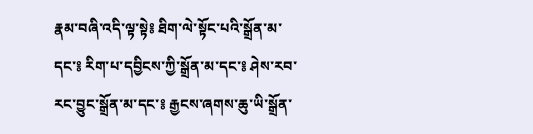རྣམ་བཞི་འདི་ལྟ་སྟེ༔ ཐིག་ལེ་སྟོང་པའི་སྒྲོན་མ་དང་༔ རིག་པ་དབྱིངས་ཀྱི་སྒྲོན་མ་དང་༔ ཤེས་རབ་རང་བྱུང་སྒྲོན་མ་དང་༔ རྒྱངས་ཞགས་ཆུ་ཡི་སྒྲོན་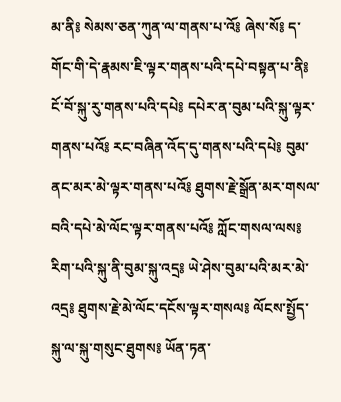མ་ནི༔ སེམས་ཅན་ཀུན་ལ་གནས་པ་འོ༔ ཞེས་སོ༔ ད་གོང་གི་དེ་རྣམས་ཇི་ལྟར་གནས་པའི་དཔེ་བསྟན་པ་ནི༔ ངོ་བོ་སྐུ་རུ་གནས་པའི་དཔེ༔ དཔེར་ན་བུམ་པའི་སྐུ་ལྟར་གནས་པའོ༔ རང་བཞིན་འོད་དུ་གནས་པའི་དཔེ༔ བུམ་ནང་མར་མེ་ལྟར་གནས་པའོ༔ ཐུགས་རྗེ་སྒྲོན་མར་གསལ་བའི་དཔེ་མེ་ལོང་ལྟར་གནས་པའོ༔ ཀློང་གསལ་ལས༔ རིག་པའི་སྐུ་ནི་བུམ་སྐུ་འདྲ༔ ཡེ་ཤེས་བུམ་པའི་མར་མེ་འདྲ༔ ཐུགས་རྗེ་མེ་ལོང་དངོས་ལྟར་གསལ༔ ལོངས་སྤྱོད་སྐུ་ལ་སྐུ་གསུང་ཐུགས༔ ཡོན་ཏན་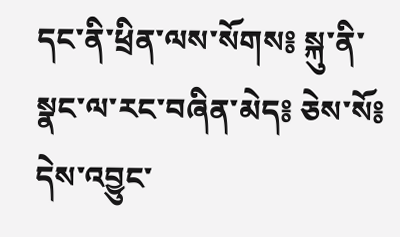དང་ནི་ཕྲིན་ལས་སོགས༔ སྐུ་ནི་སྣང་ལ་རང་བཞིན་མེད༔ ཅེས་སོ༔ དེས་འབྱུང་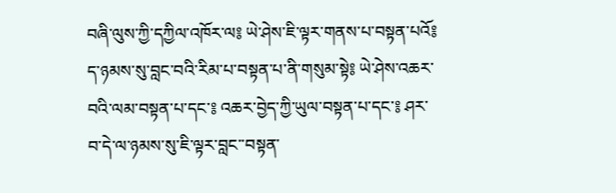བཞི་ལུས་ཀྱི་དཀྱིལ་འཁོར་ལ༔ ཡེ་ཤེས་ཇི་ལྟར་གནས་པ་བསྟན་པའོ༔ ད་ཉམས་སུ་བླང་བའི་རིམ་པ་བསྟན་པ་ནི་གསུམ་སྟེ༔ ཡེ་ཤེས་འཆར་བའི་ལམ་བསྟན་པ་དང་༔ འཆར་བྱེད་ཀྱི་ཡུལ་བསྟན་པ་དང་༔ ཤར་བ་དེ་ལ་ཉམས་སུ་ཇི་ལྟར་བླང་་བསྟན་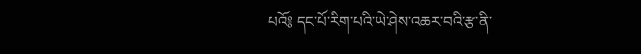པའོ༔ དང་པོ་རིག་པའི་ཡེ་ཤེས་འཆར་བའི་རྩ་ནི་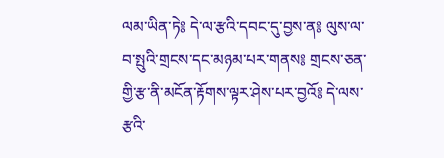ལམ་ཡིན་ཏེ༔ དེ་ལ་རྩའི་དབང་དུ་བྱས་ན༔ ལུས་ལ་བ་སྤུའི་གྲངས་དང་མཉམ་པར་གནས༔ གྲངས་ཅན་གྱི་རྩ་ནི་མངོན་རྟོགས་ལྟར་ཤེས་པར་བྱའོ༔ དེ་ལས་རྩའི་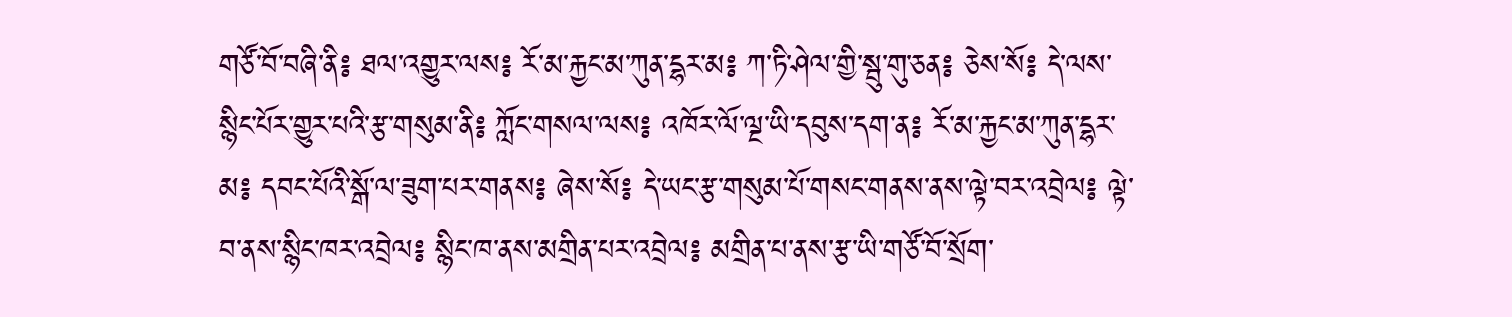གཙོ་བོ་བཞི་ནི༔ ཐལ་འགྱུར་ལས༔ རོ་མ་རྐྱང་མ་ཀུན་དྷར་མ༔ ཀ་ཏི་ཤེལ་གྱི་སྦུ་གུ་ཅན༔ ཅེས་སོ༔ དེ་ལས་སྙིང་པོར་གྱུར་པའི་རྩ་གསུམ་ནི༔ ཀློང་གསལ་ལས༔ འཁོར་ལོ་ལྔ་ཡི་དབུས་དག་ན༔ རོ་མ་རྐྱང་མ་ཀུན་དྷར་མ༔ དབང་པོའི་སྒོ་ལ་ཟུག་པར་གནས༔ ཞེས་སོ༔ དེ་ཡང་རྩ་གསུམ་པོ་གསང་གནས་ནས་ལྟེ་བར་འབྲེལ༔ ལྟེ་བ་ནས་སྙིང་ཁར་འབྲེལ༔ སྙིང་ཁ་ནས་མགྲིན་པར་འབྲེལ༔ མགྲིན་པ་ནས་རྩ་ཡི་གཙོ་བོ་སྲོག་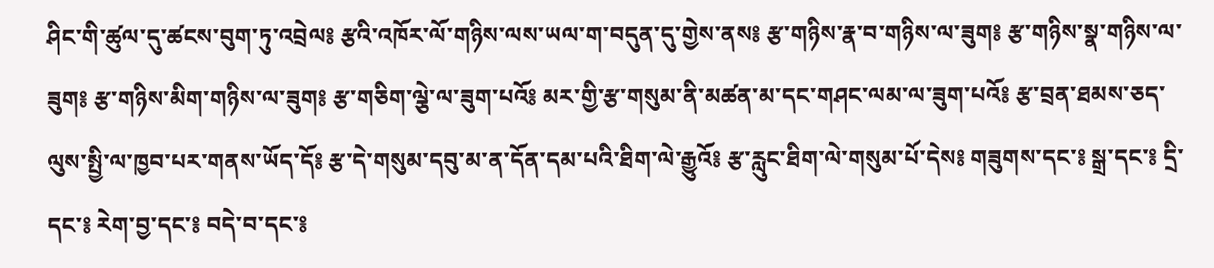ཤིང་གི་ཚུལ་དུ་ཚངས་བུག་ཏུ་འབྲེལ༔ རྩའི་འཁོར་ལོ་གཉིས་ལས་ཡལ་ག་བདུན་དུ་གྱེས་ནས༔ རྩ་གཉིས་རྣ་བ་གཉིས་ལ་ཟུག༔ རྩ་གཉིས་སྣ་གཉིས་ལ་ཟུག༔ རྩ་གཉིས་མིག་གཉིས་ལ་ཟུག༔ རྩ་གཅིག་ལྕེ་ལ་ཟུག་པའོ༔ མར་གྱི་རྩ་གསུམ་ནི་མཚན་མ་དང་གཤང་ལམ་ལ་ཟུག་པའོ༔ རྩ་བྲན་ཐམས་ཅད་ལུས་སྤྱི་ལ་ཁྱབ་པར་གནས་ཡོད་དོ༔ རྩ་དེ་གསུམ་དབུ་མ་ན་དོན་དམ་པའི་ཐིག་ལེ་རྒྱུའོ༔ རྩ་རླུང་ཐིག་ལེ་གསུམ་པོ་དེས༔ གཟུགས་དང་༔ སྒྲ་དང་༔ དྲི་དང་༔ རེག་བྱ་དང་༔ བདེ་བ་དང་༔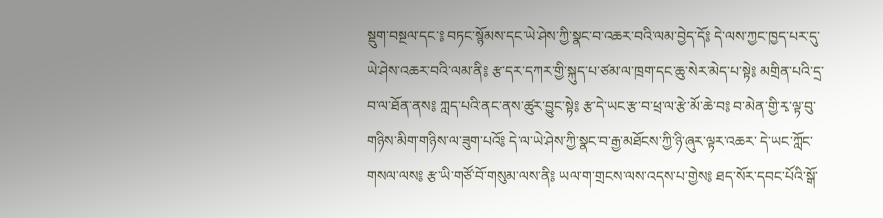སྡུག་བསྔལ་དང་༔ བཏང་སྙོམས་དང་ཡེ་ཤེས་ཀྱི་སྣང་བ་འཆར་བའི་ལམ་བྱེད་དོ༔ དེ་ལས་ཀྱང་ཁྱད་པར་དུ་ཡེ་ཤེས་འཆར་བའི་ལམ་ནི༔ རྩ་དར་དཀར་གྱི་སྐུད་པ་ཙམ་ལ་ཁྲག་དང་ཆུ་སེར་མེད་པ་སྟེ༔ མགྲིན་པའི་དྲ་བ་ལ་ཐོན་ནས༔ ཀླད་པའི་ནང་ནས་ཚུར་བྱུང་སྟེ༔ རྩ་དེ་ཡང་རྩ་བ་ཕྲ་ལ་རྩེ་མོ་ཆེ་བ༔ བ་མེན་གྱི་རྭ་ལྟ་བུ་གཉིས་མིག་གཉིས་ལ་ཟུག་པའོ༔ དེ་ལ་ཡེ་ཤེས་ཀྱི་སྣང་བ་རྒྱ་མཐོངས་ཀྱི་ཉི་ཞུར་ལྟར་འཆར་ དེ་ཡང་ཀློང་གསལ་ལས༔ རྩ་ཡི་གཙོ་བོ་གསུམ་ལས་ནི༔ ཡལ་ག་གྲངས་ལས་འདས་པ་གྱེས༔ ཐད་སོར་དབང་པོའི་སྒོ་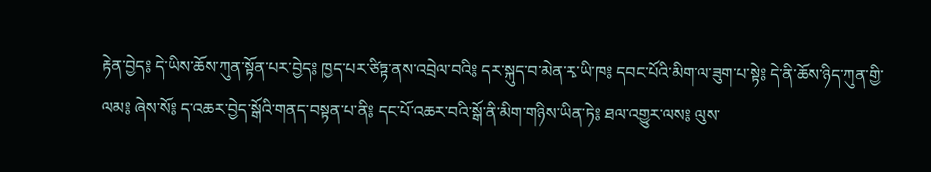རྟེན་བྱེད༔ དེ་ཡིས་ཆོས་ཀུན་སྟོན་པར་བྱེད༔ ཁྱད་པར་ཙིཏྟ་ནས་འབྲེལ་བའི༔ དར་སྐུད་བ་མེན་རྭ་ཡི་ཁ༔ དབང་པོའི་མིག་ལ་ཟུག་པ་སྟེ༔ དེ་ནི་ཆོས་ཉིད་ཀུན་གྱི་ལམ༔ ཞེས་སོ༔ ད་འཆར་བྱེད་སྒོའི་གནད་བསྟན་པ་ནི༔ དང་པོ་འཆར་བའི་སྒོ་ནི་མིག་གཉིས་ཡིན་ཏེ༔ ཐལ་འགྱུར་ལས༔ ལུས་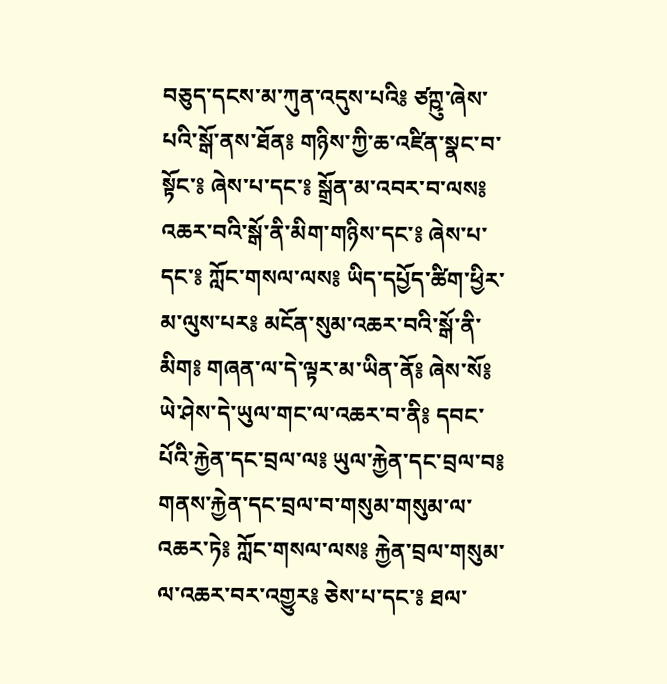བཅུད་དངས་མ་ཀུན་འདུས་པའི༔ ཙཀྵུ་ཞེས་པའི་སྒོ་ནས་ཐོན༔ གཉིས་ཀྱི་ཆ་འཛིན་སྣང་བ་སྟོང་༔ ཞེས་པ་དང་༔ སྒྲོན་མ་འབར་བ་ལས༔ འཆར་བའི་སྒོ་ནི་མིག་གཉིས་དང་༔ ཞེས་པ་དང་༔ ཀློང་གསལ་ལས༔ ཡིད་དཔྱོད་ཚིག་ཕྱིར་མ་ལུས་པར༔ མངོན་སུམ་འཆར་བའི་སྒོ་ནི་མིག༔ གཞན་ལ་དེ་ལྟར་མ་ཡིན་ནོ༔ ཞེས་སོ༔ ཡེ་ཤེས་དེ་ཡུལ་གང་ལ་འཆར་བ་ནི༔ དབང་པོའི་རྐྱེན་དང་བྲལ་ལ༔ ཡུལ་རྐྱེན་དང་བྲལ་བ༔ གནས་རྐྱེན་དང་བྲལ་བ་གསུམ་གསུམ་ལ་འཆར་ཏེ༔ ཀློང་གསལ་ལས༔ རྐྱེན་བྲལ་གསུམ་ལ་འཆར་བར་འགྱུར༔ ཅེས་པ་དང་༔ ཐལ་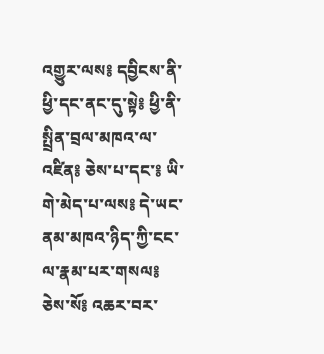འགྱུར་ལས༔ དབྱིངས་ནི་ཕྱི་དང་ནང་དུ་སྟེ༔ ཕྱི་ནི་སྤྲིན་བྲལ་མཁའ་ལ་འཛིན༔ ཅེས་པ་དང་༔ ཡི་གེ་མེད་པ་ལས༔ དེ་ཡང་ནམ་མཁའ་ཉིད་ཀྱི་ངང་ལ་རྣམ་པར་གསལ༔ ཅེས་སོ༔ འཆར་བར་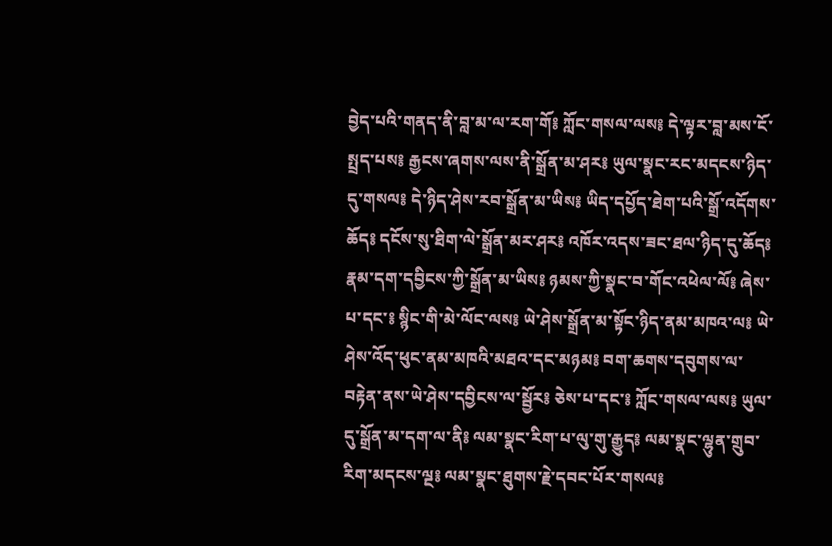བྱེད་པའི་གནད་ནི་བླ་མ་ལ་རག་གོ༔ ཀློང་གསལ་ལས༔ དེ་ལྟར་བླ་མས་ངོ་སྤྲད་པས༔ རྒྱངས་ཞགས་ལས་ནི་སྒྲོན་མ་ཤར༔ ཡུལ་སྣང་རང་མདངས་ཉིད་དུ་གསལ༔ དེ་ཉིད་ཤེས་རབ་སྒྲོན་མ་ཡིས༔ ཡིད་དཔྱོད་ཐེག་པའི་སྒྲོ་འདོགས་ཆོད༔ དངོས་སུ་ཐིག་ལེ་སྒྲོན་མར་ཤར༔ འཁོར་འདས་ཟང་ཐལ་ཉིད་དུ་ཆོད༔ རྣམ་དག་དབྱིངས་ཀྱི་སྒྲོན་མ་ཡིས༔ ཉམས་ཀྱི་སྣང་བ་གོང་འཕེལ་ལོ༔ ཞེས་པ་དང་༔ སྙིང་གི་མེ་ལོང་ལས༔ ཡེ་ཤེས་སྒྲོན་མ་སྟོང་ཉིད་ནམ་མཁའ་ལ༔ ཡེ་ཤེས་འོད་ཕུང་ནམ་མཁའི་མཐའ་དང་མཉམ༔ བག་ཆགས་དབུགས་ལ་བརྟེན་ནས་ཡེ་ཤེས་དབྱིངས་ལ་སྦྱོར༔ ཅེས་པ་དང་༔ ཀློང་གསལ་ལས༔ ཡུལ་དུ་སྒྲོན་མ་དག་ལ་ནི༔ ལམ་སྣང་རིག་པ་ལུ་གུ་རྒྱུད༔ ལམ་སྣང་ལྷུན་གྲུབ་རིག་མདངས་ལྔ༔ ལམ་སྣང་ཐུགས་རྗེ་དབང་པོར་གསལ༔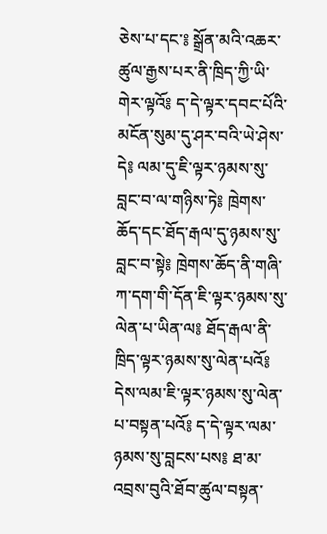ཅེས་པ་དང་༔ སྒྲོན་མའི་འཆར་ཚུལ་རྒྱས་པར་ནི་ཁྲིད་ཀྱི་ཡི་གེར་ལྟའོ༔ ད་དེ་ལྟར་དབང་པོའི་མངོན་སུམ་དུ་ཤར་བའི་ཡེ་ཤེས་དེ༔ ལམ་དུ་ཇི་ལྟར་ཉམས་སུ་བླང་བ་ལ་གཉིས་ཏེ༔ ཁྲེགས་ཆོད་དང་ཐོད་རྒལ་དུ་ཉམས་སུ་བླང་བ་སྟེ༔ ཁྲེགས་ཆོད་ནི་གཞི་ཀ་དག་གི་དོན་ཇི་ལྟར་ཉམས་སུ་ལེན་པ་ཡིན་ལ༔ ཐོད་རྒལ་ནི་ཁྲིད་ལྟར་ཉམས་སུ་ལེན་པའོ༔ དེས་ལམ་ཇི་ལྟར་ཉམས་སུ་ལེན་པ་བསྟན་པའོ༔ ད་དེ་ལྟར་ལམ་ཉམས་སུ་བླངས་པས༔ ཐ་མ་འབྲས་བུའི་ཐོབ་ཚུལ་བསྟན་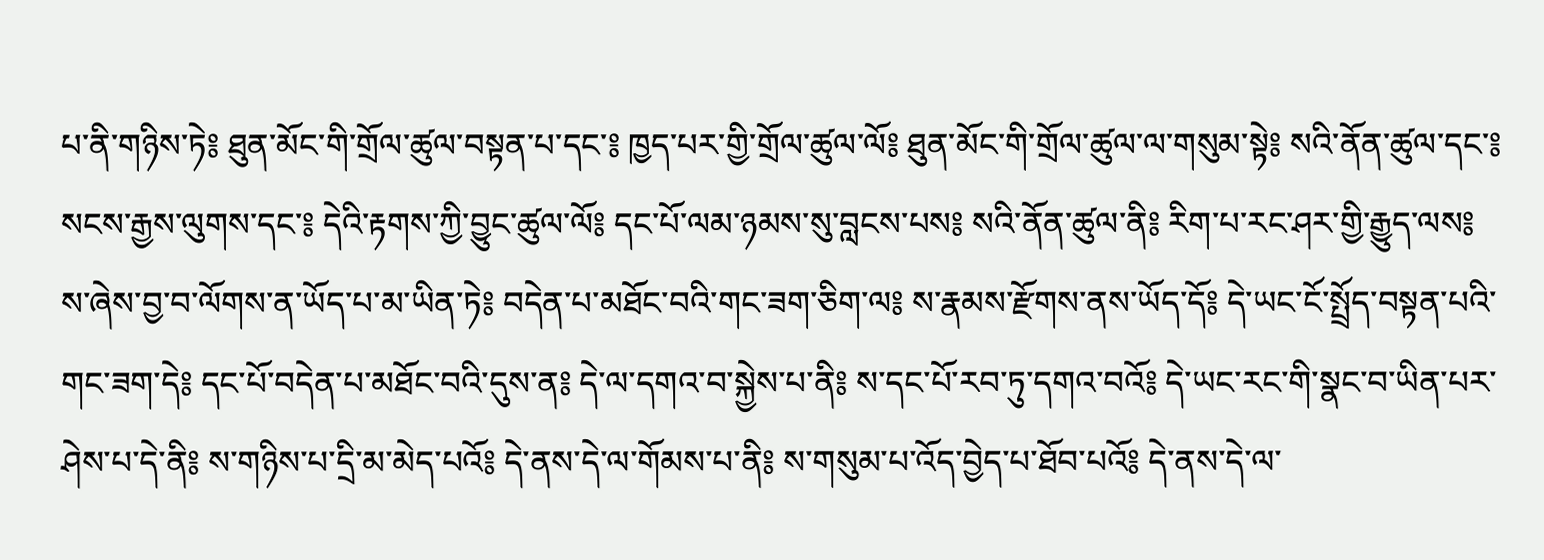པ་ནི་གཉིས་ཏེ༔ ཐུན་མོང་གི་གྲོལ་ཚུལ་བསྟན་པ་དང་༔ ཁྱད་པར་གྱི་གྲོལ་ཚུལ་ལོ༔ ཐུན་མོང་གི་གྲོལ་ཚུལ་ལ་གསུམ་སྟེ༔ སའི་ནོན་ཚུལ་དང་༔ སངས་རྒྱས་ལུགས་དང་༔ དེའི་རྟགས་ཀྱི་བྱུང་ཚུལ་ལོ༔ དང་པོ་ལམ་ཉམས་སུ་བླངས་པས༔ སའི་ནོན་ཚུལ་ནི༔ རིག་པ་རང་ཤར་གྱི་རྒྱུད་ལས༔ ས་ཞེས་བྱ་བ་ལོགས་ན་ཡོད་པ་མ་ཡིན་ཏེ༔ བདེན་པ་མཐོང་བའི་གང་ཟག་ཅིག་ལ༔ ས་རྣམས་རྫོགས་ནས་ཡོད་དོ༔ དེ་ཡང་ངོ་སྤྲོད་བསྟན་པའི་གང་ཟག་དེ༔ དང་པོ་བདེན་པ་མཐོང་བའི་དུས་ན༔ དེ་ལ་དགའ་བ་སྐྱེས་པ་ནི༔ ས་དང་པོ་རབ་ཏུ་དགའ་བའོ༔ དེ་ཡང་རང་གི་སྣང་བ་ཡིན་པར་ཤེས་པ་དེ་ནི༔ ས་གཉིས་པ་དྲི་མ་མེད་པའོ༔ དེ་ནས་དེ་ལ་གོམས་པ་ནི༔ ས་གསུམ་པ་འོད་བྱེད་པ་ཐོབ་པའོ༔ དེ་ནས་དེ་ལ་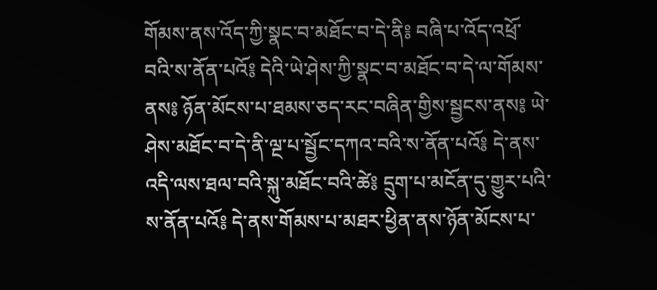གོམས་ནས་འོད་ཀྱི་སྣང་བ་མཐོང་བ་དེ་ནི༔ བཞི་པ་འོད་འཕྲོ་བའི་ས་ནོན་པའོ༔ དེའི་ཡེ་ཤེས་ཀྱི་སྣང་བ་མཐོང་བ་དེ་ལ་གོམས་ནས༔ ཉོན་མོངས་པ་ཐམས་ཅད་རང་བཞིན་གྱིས་སྦྱངས་ནས༔ ཡེ་ཤེས་མཐོང་བ་དེ་ནི་ལྔ་པ་སྦྱོང་དཀའ་བའི་ས་ནོན་པའོ༔ དེ་ནས་འདི་ལས་ཐལ་བའི་སྐུ་མཐོང་བའི་ཚེ༔ དྲུག་པ་མངོན་དུ་གྱུར་པའི་ས་ནོན་པའོ༔ དེ་ནས་གོམས་པ་མཐར་ཕྱིན་ནས་ཉོན་མོངས་པ་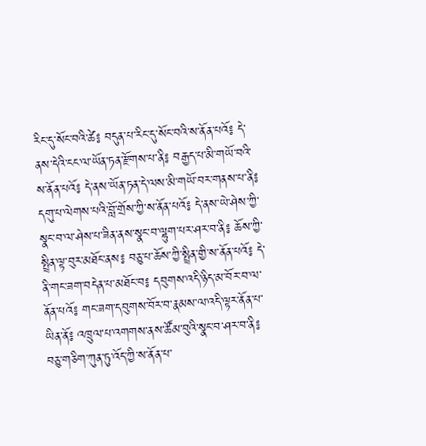རིང་དུ་སོང་བའི་ཚེ༔ བདུན་པ་རིང་དུ་སོང་བའི་ས་ནོན་པའོ༔ དེ་ནས་དེའི་ངང་ལ་ཡོན་ཏན་རྫོགས་པ་ནི༔ བརྒྱད་པ་མི་གཡོ་བའི་ས་ནོན་པའོ༔ དེ་ནས་ཡོན་ཏན་དེ་ལས་མི་གཡོ་བར་གནས་པ་ནི༔ དགུ་པ་ལེགས་པའི་བློ་གྲོས་ཀྱི་ས་ནོན་པའོ༔ དེ་ནས་ཡེ་ཤེས་ཀྱི་སྣང་བ་ལ་ཤེས་པ་ཟིན་ནས་སྣང་བ་ལྷུག་པར་ཤར་བ་ནི༔ ཆོས་ཀྱི་སྤྲིན་ལྟ་བུར་མཐོང་ནས༔ བཅུ་པ་ཆོས་ཀྱི་སྤྲིན་གྱི་ས་ནོན་པའོ༔ དེ་ནི་གང་ཟག་བདེན་པ་མཐོང་བ༔ དབུགས་འདི་ཉིད་མ་བོར་བ་ལ་ནོན་པའོ༔ གང་ཟག་དབུགས་བོར་བ་རྣམས་ལ་འདི་ལྟར་ནོན་པ་ཡིན་ནོ༔ འཁྲུལ་པ་འགགས་ནས་ཚོམ་བུའི་སྣང་བ་ཤར་བ་ནི༔ བཅུ་གཅིག་ཀུན་ཏུ་འོད་ཀྱི་ས་ནོན་པ་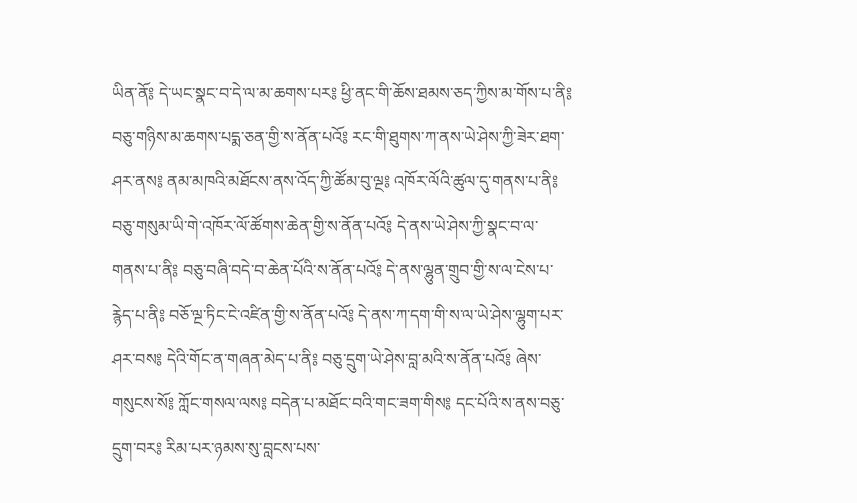ཡིན་ནོ༔ དེ་ཡང་སྣང་བ་དེ་ལ་མ་ཆགས་པར༔ ཕྱི་ནང་གི་ཆོས་ཐམས་ཅད་ཀྱིས་མ་གོས་པ་ནི༔ བཅུ་གཉིས་མ་ཆགས་པདྨ་ཅན་གྱི་ས་ནོན་པའོ༔ རང་གི་ཐུགས་ཀ་ནས་ཡེ་ཤེས་ཀྱི་ཟེར་ཐག་ཤར་ནས༔ ནམ་མཁའི་མཐོངས་ནས་འོད་ཀྱི་ཚོམ་བུ་ལྔ༔ འཁོར་ལོའི་ཚུལ་དུ་གནས་པ་ནི༔ བཅུ་གསུམ་ཡི་གེ་འཁོར་ལོ་ཚོགས་ཆེན་གྱི་ས་ནོན་པའོ༔ དེ་ནས་ཡེ་ཤེས་ཀྱི་སྣང་བ་ལ་གནས་པ་ནི༔ བཅུ་བཞི་བདེ་བ་ཆེན་པོའི་ས་ནོན་པའོ༔ དེ་ནས་ལྷུན་གྲུབ་གྱི་ས་ལ་ངེས་པ་རྙེད་པ་ནི༔ བཅོ་ལྔ་ཏིང་ངེ་འཛིན་གྱི་ས་ནོན་པའོ༔ དེ་ནས་ཀ་དག་གི་ས་ལ་ཡེ་ཤེས་ལྷུག་པར་ཤར་བས༔ དེའི་གོང་ན་གཞན་མེད་པ་ནི༔ བཅུ་དྲུག་ཡེ་ཤེས་བླ་མའི་ས་ནོན་པའོ༔ ཞེས་གསུངས་སོ༔ ཀློང་གསལ་ལས༔ བདེན་པ་མཐོང་བའི་གང་ཟག་གིས༔ དང་པོའི་ས་ནས་བཅུ་དྲུག་བར༔ རིམ་པར་ཉམས་སུ་བླངས་པས་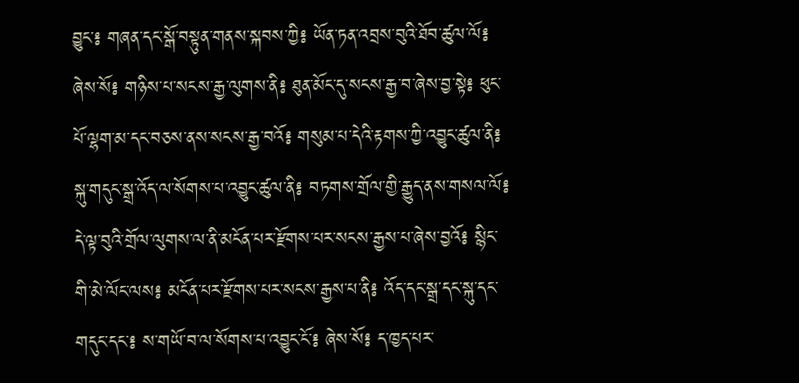བྱུང་༔ གཞན་དང་སྒོ་བསྟུན་གནས་སྐབས་ཀྱི༔ ཡོན་ཏན་འབྲས་བུའི་ཐོབ་ཚུལ་ལོ༔ ཞེས་སོ༔ གཉིས་པ་སངས་རྒྱ་ལུགས་ནི༔ ཐུན་མོང་དུ་སངས་རྒྱ་བ་ཞེས་བྱ་སྟེ༔ ཕུང་པོ་ལྷག་མ་དང་བཅས་ནས་སངས་རྒྱ་བའོ༔ གསུམ་པ་དེའི་རྟགས་ཀྱི་འབྱུང་ཚུལ་ནི༔ སྐུ་གདུང་སྒྲ་འོད་ལ་སོགས་པ་འབྱུང་ཚུལ་ནི༔ བཏགས་གྲོལ་གྱི་རྒྱུད་ནས་གསལ་ལོ༔ དེ་ལྟ་བུའི་གྲོལ་ལུགས་ལ་ནི་མངོན་པར་རྫོགས་པར་སངས་རྒྱས་པ་ཞེས་བྱའོ༔ སྙིང་གི་མེ་ལོང་ལས༔ མངོན་པར་རྫོགས་པར་སངས་རྒྱས་པ་ནི༔ འོད་དང་སྒྲ་དང་སྐུ་དང་གདུང་དང་༔ ས་གཡོ་བ་ལ་སོགས་པ་འབྱུང་ངོ་༔ ཞེས་སོ༔ ད་ཁྱད་པར་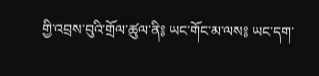གྱི་འབྲས་བུའི་གྲོལ་ཚུལ་ནི༔ ཡང་གོང་མ་ལས༔ ཡང་དག་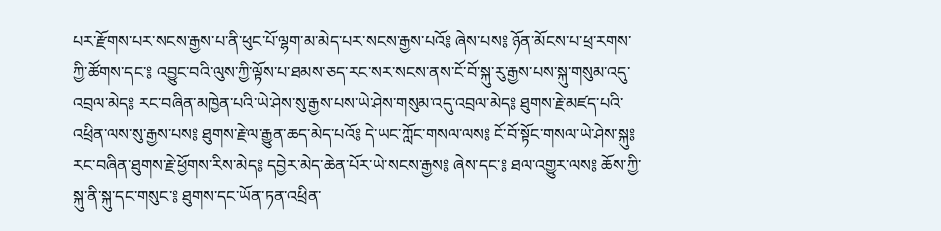པར་རྫོགས་པར་སངས་རྒྱས་པ་ནི་ཕུང་པོ་ལྷག་མ་མེད་པར་སངས་རྒྱས་པའོ༔ ཞེས་པས༔ ཉོན་མོངས་པ་ཕྲ་རགས་ཀྱི་ཚོགས་དང་༔ འབྱུང་བའི་ལུས་ཀྱི་ལྟོས་པ་ཐམས་ཅད་རང་སར་སངས་ནས་ངོ་བོ་སྐུ་རུ་རྒྱས་པས་སྐུ་གསུམ་འདུ་འབྲལ་མེད༔ རང་བཞིན་མཁྱེན་པའི་ཡེ་ཤེས་སུ་རྒྱས་པས་ཡེ་ཤེས་གསུམ་འདུ་འབྲལ་མེད༔ ཐུགས་རྗེ་མཛད་པའི་འཕྲིན་ལས་སུ་རྒྱས་པས༔ ཐུགས་རྗེ་ལ་རྒྱུན་ཆད་མེད་པའོ༔ དེ་ཡང་ཀློང་གསལ་ལས༔ ངོ་བོ་སྟོང་གསལ་ཡེ་ཤེས་སྐུ༔ རང་བཞིན་ཐུགས་རྗེ་ཕྱོགས་རིས་མེད༔ དབྱེར་མེད་ཆེན་པོར་ཡེ་སངས་རྒྱས༔ ཞེས་དང་༔ ཐལ་འགྱུར་ལས༔ ཆོས་ཀྱི་སྐུ་ནི་སྐུ་དང་གསུང་༔ ཐུགས་དང་ཡོན་ཏན་འཕྲིན་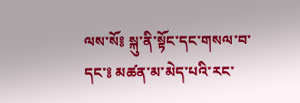ལས་སོ༔ སྐུ་ནི་སྟོང་དང་གསལ་བ་དང་༔ མཚན་མ་མེད་པའི་རང་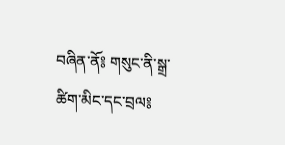བཞིན་ནོ༔ གསུང་ནི་སྒྲ་ཚིག་མིང་དང་བྲལ༔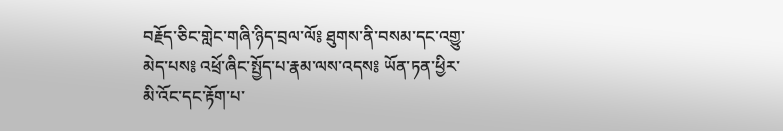བརྗོད་ཅིང་གླེང་གཞི་ཉིད་བྲལ་ལོ༔ ཐུགས་ནི་བསམ་དང་འགྱུ་མེད་པས༔ འཕྲོ་ཞིང་སྤྱོད་པ་རྣམ་ལས་འདས༔ ཡོན་ཏན་ཕྱིར་མི་འོང་དང་རྟོག་པ་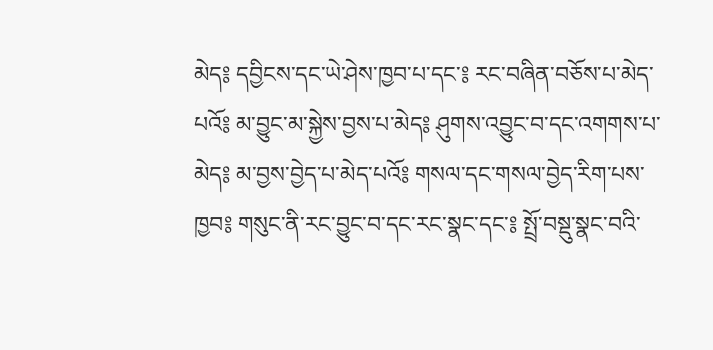མེད༔ དབྱིངས་དང་ཡེ་ཤེས་ཁྱབ་པ་དང་༔ རང་བཞིན་བཅོས་པ་མེད་པའོ༔ མ་བྱུང་མ་སྐྱེས་བྱས་པ་མེད༔ ཤུགས་འབྱུང་བ་དང་འགགས་པ་མེད༔ མ་བྱས་བྱེད་པ་མེད་པའོ༔ གསལ་དང་གསལ་བྱེད་རིག་པས་ཁྱབ༔ གསུང་ནི་རང་བྱུང་བ་དང་རང་སྣང་དང་༔ སྤྲོ་བསྡུ་སྣང་བའི་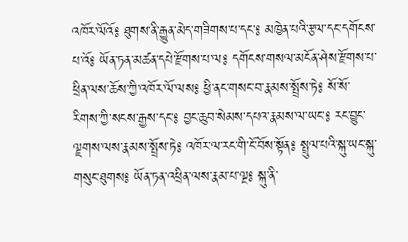འཁོར་ལོའོ༔ ཐུགས་ནི་རྒྱུན་མེད་གཟིགས་པ་དང་༔ མཁྱེན་པའི་རྩལ་དང་དགོངས་པ་འོ༔ ཡོན་ཏན་མཚན་དཔེ་རྫོགས་པ་ལ༔ དགོངས་གསལ་མངོན་ཤེས་རྫོགས་པ་ ཕྲིན་ལས་ཆོས་ཀྱི་འཁོར་ལོ་ལས༔ ཕྱི་ནང་གསང་བ་རྣམས་སྤྲོས་ཏེ༔ སོ་སོ་རིགས་ཀྱི་སངས་རྒྱས་དང་༔ བྱང་ཆུབ་སེམས་དཔའ་རྣམས་ལ་ཡང་༔ རང་བྱུང་ལྗགས་ལས་རྣམས་སྤྲོས་ཏེ༔ འཁོར་ལ་རང་གི་ངོ་བོས་སྟོན༔ སྤྲུལ་པའི་སྐུ་ཡང་སྐུ་གསུང་ཐུགས༔ ཡོན་ཏན་འཕྲིན་ལས་རྣམ་པ་ལྔ༔ སྐུ་ནི་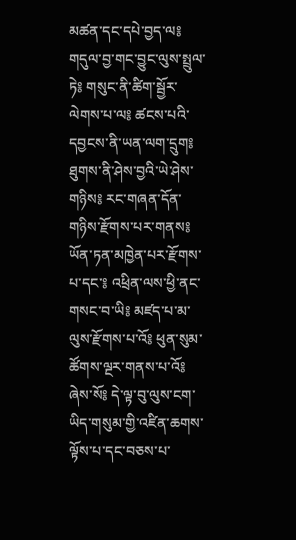མཚན་དང་དཔེ་བྱད་ལ༔ གདུལ་བྱ་གང་བྱུང་ལུས་སྤྲུལ་ཏེ༔ གསུང་ནི་ཚིག་སྦྱོར་ལེགས་པ་ལ༔ ཚངས་པའི་དབྱངས་ནི་ཡན་ལག་དྲུག༔ ཐུགས་ནི་ཤེས་བྱའི་ཡེ་ཤེས་གཉིས༔ རང་གཞན་དོན་གཉིས་རྫོགས་པར་གནས༔ ཡོན་ཏན་མཁྱེན་པར་རྫོགས་པ་དང་༔ འཕྲིན་ལས་ཕྱི་ནང་གསང་བ་ཡི༔ མཛད་པ་མ་ལུས་རྫོགས་པ་འོ༔ ཕུན་སུམ་ཚོགས་ལྔར་གནས་པ་འོ༔ ཞེས་སོ༔ དེ་ལྟ་བུ་ལུས་ངག་ཡིད་གསུམ་གྱི་འཛིན་ཆགས་ལྟོས་པ་དང་བཅས་པ་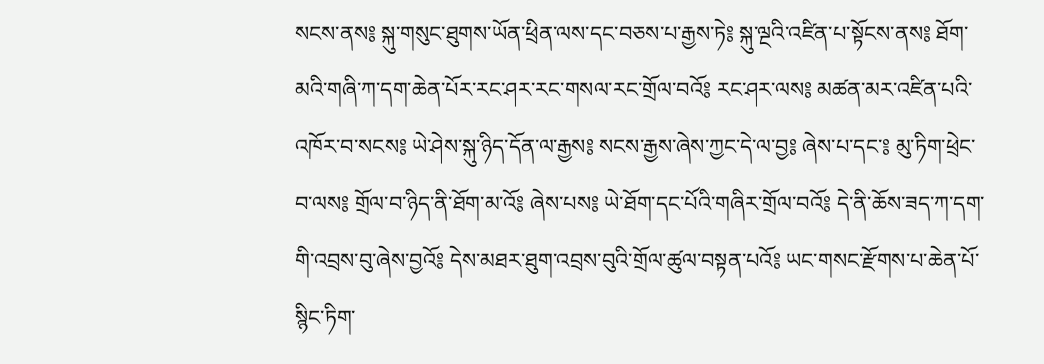སངས་ནས༔ སྐུ་གསུང་ཐུགས་ཡོན་ཕྲིན་ལས་དང་བཅས་པ་རྒྱས་ཏེ༔ སྐུ་ལྔའི་འཛིན་པ་སྟོངས་ནས༔ ཐོག་མའི་གཞི་ཀ་དག་ཆེན་པོར་རང་ཤར་རང་གསལ་རང་གྲོལ་བའོ༔ རང་ཤར་ལས༔ མཚན་མར་འཛིན་པའི་འཁོར་བ་སངས༔ ཡེ་ཤེས་སྐུ་ཉིད་དོན་ལ་རྒྱས༔ སངས་རྒྱས་ཞེས་ཀྱང་དེ་ལ་བྱ༔ ཞེས་པ་དང་༔ མུ་ཏིག་ཕྲེང་བ་ལས༔ གྲོལ་བ་ཉིད་ནི་ཐོག་མ་འོ༔ ཞེས་པས༔ ཡེ་ཐོག་དང་པོའི་གཞིར་གྲོལ་བའོ༔ དེ་ནི་ཆོས་ཟད་ཀ་དག་གི་འབྲས་བུ་ཞེས་བྱའོ༔ དེས་མཐར་ཐུག་འབྲས་བུའི་གྲོལ་ཚུལ་བསྟན་པའོ༔ ཡང་གསང་རྫོགས་པ་ཆེན་པོ་སྙིང་ཏིག་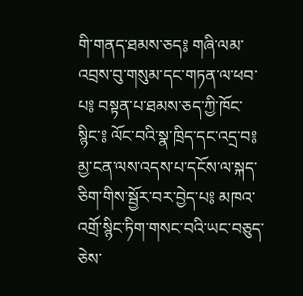གི་གནད་ཐམས་ཅད༔ གཞི་ལམ་འབྲས་བུ་གསུམ་དང་གཏན་ལ་ཕབ་པ༔ བསྟན་པ་ཐམས་ཅད་ཀྱི་ཁོང་སྙིང་༔ ལོང་བའི་སྣ་ཁྲིད་དང་འདྲ་བ༔ མྱ་ངན་ལས་འདས་པ་དངོས་ལ་སྐད་ཅིག་གིས་སྦྱོར་བར་བྱེད་པ༔ མཁའ་འགྲོ་སྙིང་ཏིག་གསང་བའི་ཡང་བཅུད་ཅེས་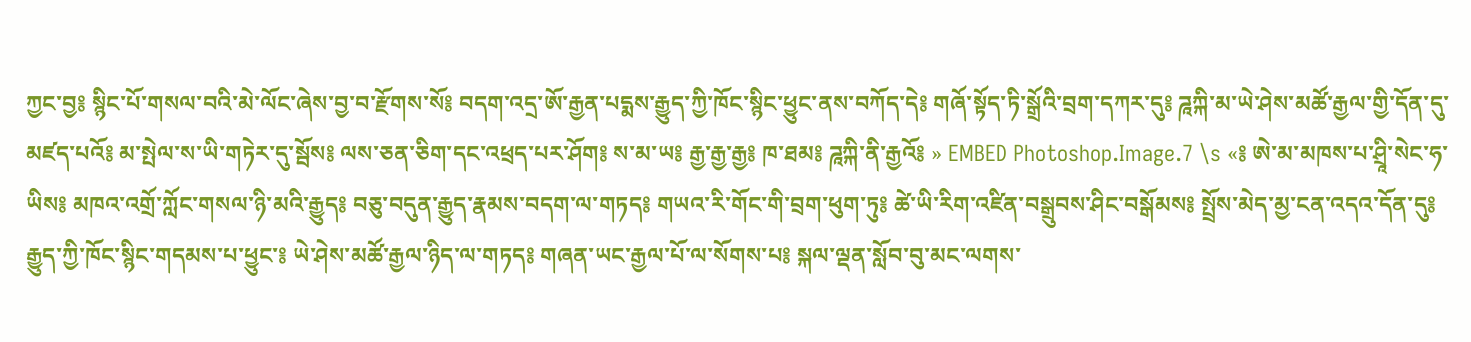ཀྱང་བྱ༔ སྙིང་པོ་གསལ་བའི་མེ་ལོང་ཞེས་བྱ་བ་རྫོགས་སོ༔ བདག་འདྲ་ཨོ་རྒྱན་པདྨས་རྒྱུད་ཀྱི་ཁོང་སྙིང་ཕྱུང་ནས་བཀོད་དེ༔ གཞོ་སྟོད་ཏི་སྒྲོའི་བྲག་དཀར་དུ༔ ཌཱཀྐི་མ་ཡེ་ཤེས་མཚོ་རྒྱལ་གྱི་དོན་དུ་མཛད་པའོ༔ མ་སྤེལ་ས་ཡི་གཏེར་དུ་སྦོས༔ ལས་ཅན་ཅིག་དང་འཕྲད་པར་ཤོག༔ ས་མ་ཡ༔ རྒྱ་རྒྱ་རྒྱ༔ ཁ་ཐམ༔ ཌཱཀྐི་ནི་རྒྱའོ༔ » EMBED Photoshop.Image.7 \s «༔ ཨེ་མ་མཁས་པ་ཤྲཱི་སེང་ཧ་ཡིས༔ མཁའ་འགྲོ་ཀློང་གསལ་ཉི་མའི་རྒྱུད༔ བཅུ་བདུན་རྒྱུད་རྣམས་བདག་ལ་གཏད༔ གཡའ་རི་གོང་གི་བྲག་ཕུག་ཏུ༔ ཚེ་ཡི་རིག་འཛིན་བསྒྲུབས་ཤིང་བསྒོམས༔ སྤྲོས་མེད་མྱ་ངན་འདའ་དོན་དུ༔ རྒྱུད་ཀྱི་ཁོང་སྙིང་གདམས་པ་ཕྱུང་༔ ཡེ་ཤེས་མཚོ་རྒྱལ་ཉིད་ལ་གཏད༔ གཞན་ཡང་རྒྱལ་པོ་ལ་སོགས་པ༔ སྐལ་ལྡན་སློབ་བུ་མང་ལགས་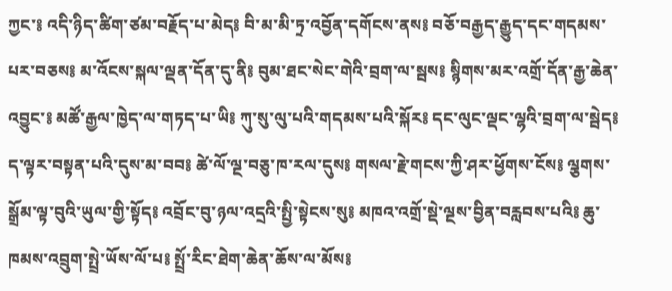ཀྱང་༔ འདི་ཉིད་ཚིག་ཙམ་བརྗོད་པ་མེད༔ བི་མ་མི་ཏྲ་འབྱོན་དགོངས་ནས༔ བཅོ་བརྒྱད་རྒྱུད་དང་གདམས་པར་བཅས༔ མ་འོངས་སྐལ་ལྡན་དོན་དུ་ནི༔ བུམ་ཐང་སེང་གེའི་བྲག་ལ་སྦས༔ སྙིགས་མར་འགྲོ་དོན་རྒྱ་ཆེན་འབྱུང་༔ མཚོ་རྒྱལ་ཁྱེད་ལ་གཏད་པ་ཡི༔ ཀུ་སུ་ལུ་པའི་གདམས་པའི་སྐོར༔ དང་ལུང་ལྡང་ལྷའི་བྲག་ལ་སྦེད༔ ད་ལྟར་བསྟན་པའི་དུས་མ་བབ༔ ཚེ་ལོ་ལྔ་བཅུ་ཁ་རལ་དུས༔ གསལ་རྗེ་གངས་ཀྱི་ཤར་ཕྱོགས་ངོས༔ ལྕགས་སྒྲོམ་ལྟ་བུའི་ཡུལ་གྱི་སྟོད༔ འབྲོང་བུ་ཉལ་འདྲའི་སྤྱི་སྟེངས་སུ༔ མཁའ་འགྲོ་སྡེ་ལྔས་བྱིན་བརླབས་པའི༔ ཆུ་ཁམས་འབྲུག་སྤྲེ་ཡོས་ལོ་པ༔ སྤྲོ་རིང་ཐེག་ཆེན་ཆོས་ལ་མོས༔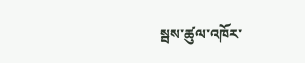སྦས་ཚུལ་འཁོར་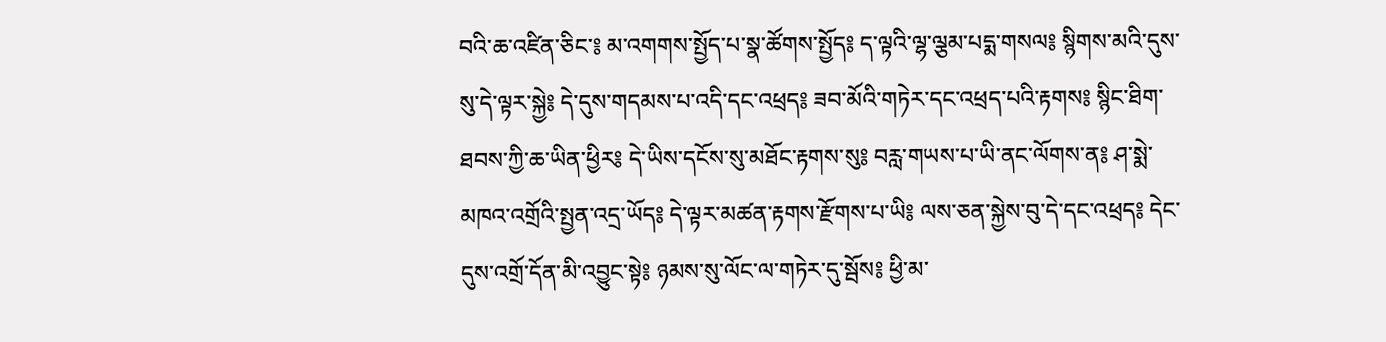བའི་ཆ་འཛིན་ཅིང་༔ མ་འགགས་སྤྱོད་པ་སྣ་ཚོགས་སྤྱོད༔ ད་ལྟའི་ལྷ་ལྕམ་པདྨ་གསལ༔ སྙིགས་མའི་དུས་སུ་དེ་ལྟར་སྐྱེ༔ དེ་དུས་གདམས་པ་འདི་དང་འཕྲད༔ ཟབ་མོའི་གཏེར་དང་འཕྲད་པའི་རྟགས༔ སྙིང་ཐིག་ཐབས་ཀྱི་ཆ་ཡིན་ཕྱིར༔ དེ་ཡིས་དངོས་སུ་མཐོང་རྟགས་སུ༔ བརླ་གཡས་པ་ཡི་ནང་ལོགས་ན༔ ཤ་སྨེ་མཁའ་འགྲོའི་སྤྱན་འདྲ་ཡོད༔ དེ་ལྟར་མཚན་རྟགས་རྫོགས་པ་ཡི༔ ལས་ཅན་སྐྱེས་བུ་དེ་དང་འཕྲད༔ དེང་དུས་འགྲོ་དོན་མི་འབྱུང་སྟེ༔ ཉམས་སུ་ལོང་ལ་གཏེར་དུ་སྦོས༔ ཕྱི་མ་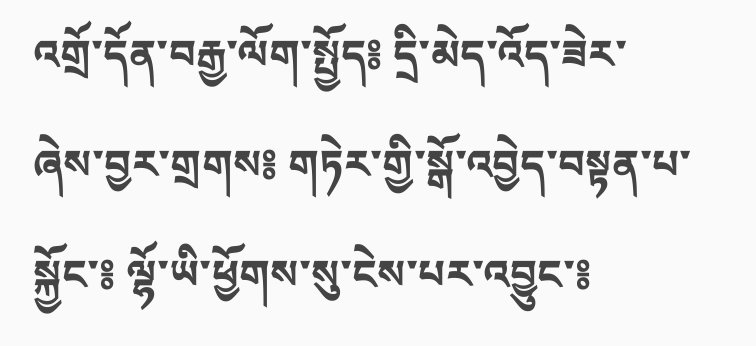འགྲོ་དོན་བརྒྱ་ལོག་སྤྱོད༔ དྲི་མེད་འོད་ཟེར་ཞེས་བྱར་གྲགས༔ གཏེར་གྱི་སྒོ་འབྱེད་བསྟན་པ་སྐྱོང་༔ ལྷོ་ཡི་ཕྱོགས་སུ་ངེས་པར་འབྱུང་༔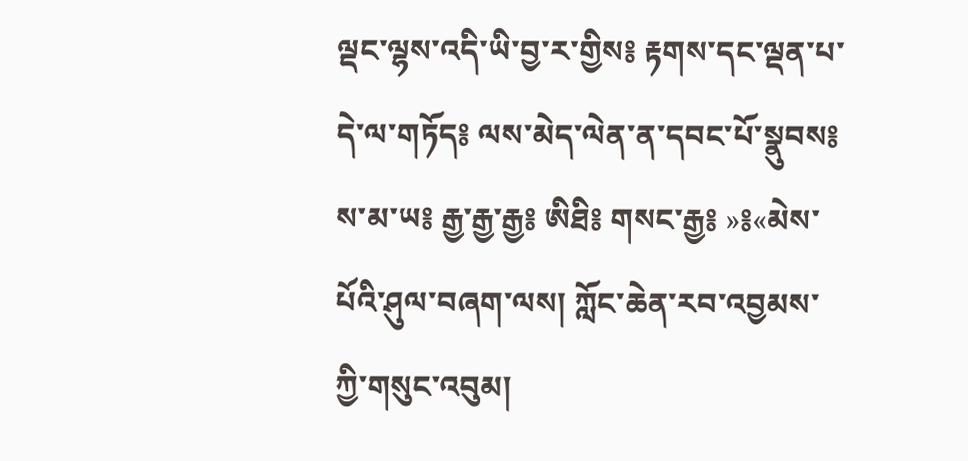ལྡང་ལྷས་འདི་ཡི་བྱ་ར་གྱིས༔ རྟགས་དང་ལྡན་པ་དེ་ལ་གཏོད༔ ལས་མེད་ལེན་ན་དབང་པོ་སྣུབས༔ ས་མ་ཡ༔ རྒྱ་རྒྱ་རྒྱ༔ ཨིཐི༔ གསང་རྒྱ༔ »༔«མེས་པོའི་ཤུལ་བཞག་ལས། ཀློང་ཆེན་རབ་འབྱམས་ཀྱི་གསུང་འབུམ།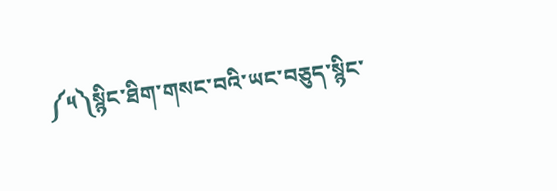༼༥༽སྙིང་ཐིག་གསང་བའི་ཡང་བཅུད་སྙིང་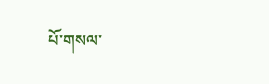པོ་གསལ་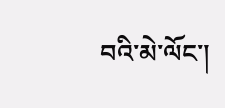བའི་མེ་ལོང་།